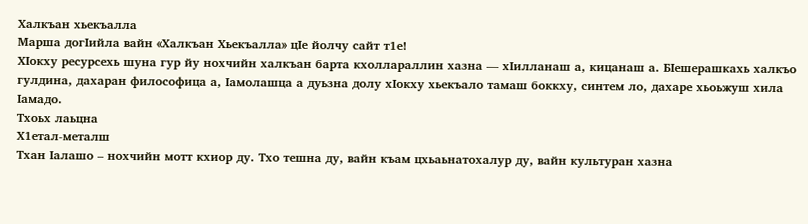Халкъан хьекъалла
Марша догӀийла вайн «Халкъан Хьекъалла» цIе йолчу сайт т1е!
ХIокху ресурсехь шуна гур йу нохчийн халкъан барта кхоллараллин хазна — хIилланаш а, кицанаш а. БIешерашкахь халкъо гулдина, дахаран философица а, Iамолашца а дуьзна долу хIокху хьекъало тамаш боккху, синтем ло, дахаре хьоьжуш хила Iамадо.
Тхоьх лаьцна
Х1етал-металш
Тхан Ӏалашо – нохчийн мотт кхиор ду. Тхо тешна ду, вайн къам цхьаьнатохалур ду, вайн культуран хазна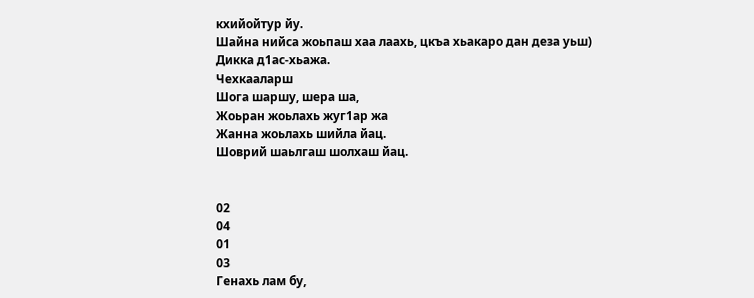кхийойтур йу.
Шайна нийса жоьпаш хаа лаахь, цкъа хьакаро дан деза уьш)
Дикка д1ас-хьажа.
Чехкааларш
Шога шаршу, шера ша,
Жоьран жоьлахь жуг1ар жа
Жанна жоьлахь шийла йац.
Шоврий шаьлгаш шолхаш йац.


02
04
01
03
Генахь лам бу,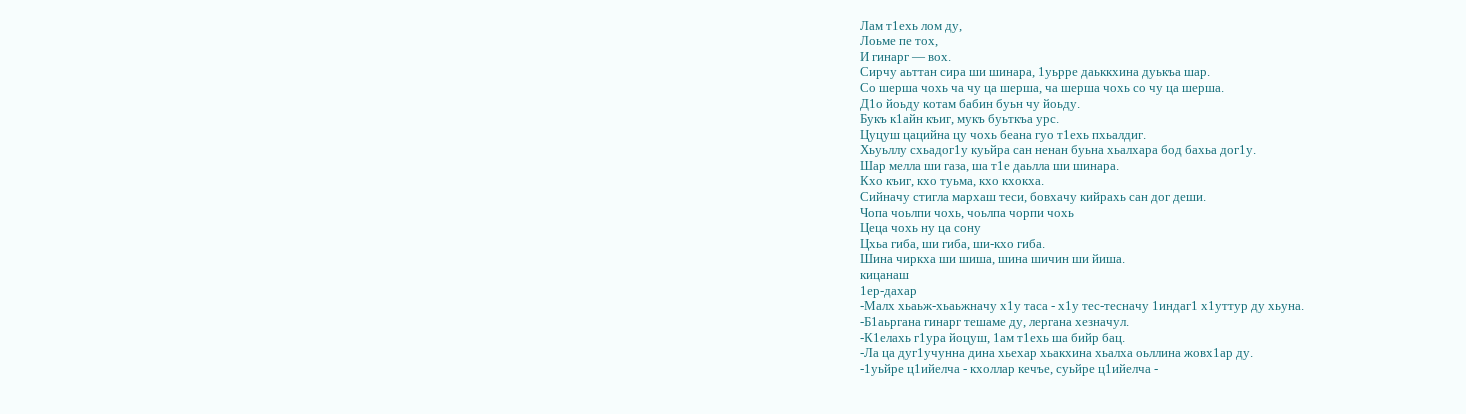Лам т1ехь лом ду,
Лоьме пе тох,
И гинарг — вох.
Сирчу аьттан сира ши шинара, 1уьрре даьккхина дуькъа шар.
Со шерша чохь ча чу ца шерша, ча шерша чохь со чу ца шерша.
Д1о йоьду котам бабин буьн чу йоьду.
Букъ к1айн къиг, мукъ буьткъа урс.
Цуцуш цацийна цу чохь беана гуо т1ехь пхьалдиг.
Хьуьллу схьадог1у куьйра сан ненан буьна хьалхара бод бахьа дог1у.
Шар мелла ши газа, ша т1е даьлла ши шинара.
Кхо къиг, кхо туьма, кхо кхокха.
Сийначу стигла мархаш теси, бовхачу кийрахь сан дог деши.
Чопа чоьлпи чохь, чоьлпа чорпи чохь
Цеца чохь ну ца сону
Цхьа гиба, ши гиба, ши-кхо гиба.
Шина чиркха ши шиша, шина шичин ши йиша.
кицанаш
1ер-дахар
-Малх хьаьж-хьаьжначу х1у таса - х1у тес-тесначу 1индаг1 х1уттур ду хьуна.
-Б1аьргана гинарг тешаме ду, лергана хезначул.
-К1елахь г1ура йоцуш, 1ам т1ехь ша бийр бац.
-Ла ца дуг1учунна дина хьехар хьакхина хьалха оьллина жовх1ар ду.
-1уьйре ц1ийелча - кхоллар кечъе, суьйре ц1ийелча -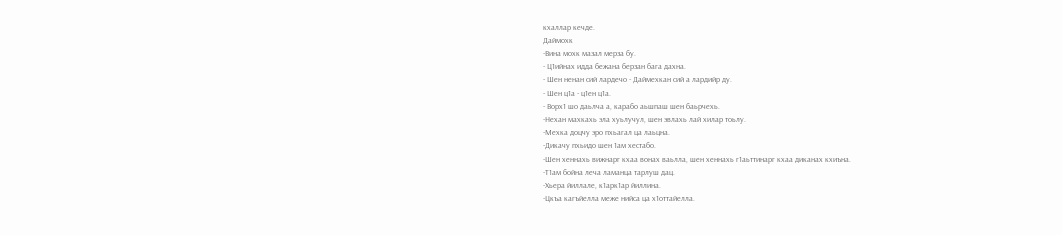кхаллар кечде.
Даймохк
-Вина мохк мазал мерза бу.
- Ц1ийнах идда бежана берзан бага дахна.
- Шен ненан сий лардечо - Даймехкан сий а лардийр ду.
- Шен ц1а - ц1ен ц1а.
- Ворх1 шо даьлча а, карабо аьшпаш шен баьрчехь.
-Нехан махкахь эла хуьлучул, шен эвлахь лай хилар тоьлу.
-Мехка доцчу эро пхьагал ца лаьцна.
-Дикачу пхьидо шен 1ам хестабо.
-Шен хеннахь вижнарг кхаа вонах ваьлла, шен хеннахь г1аьттинарг кхаа диканах кхиъна.
-Т1ам бойна леча ламанца тарлуш дац.
-Хьера йиллале, к1арк1ар йиллина.
-Цкъа кагъйелла меже нийса ца х1оттайелла.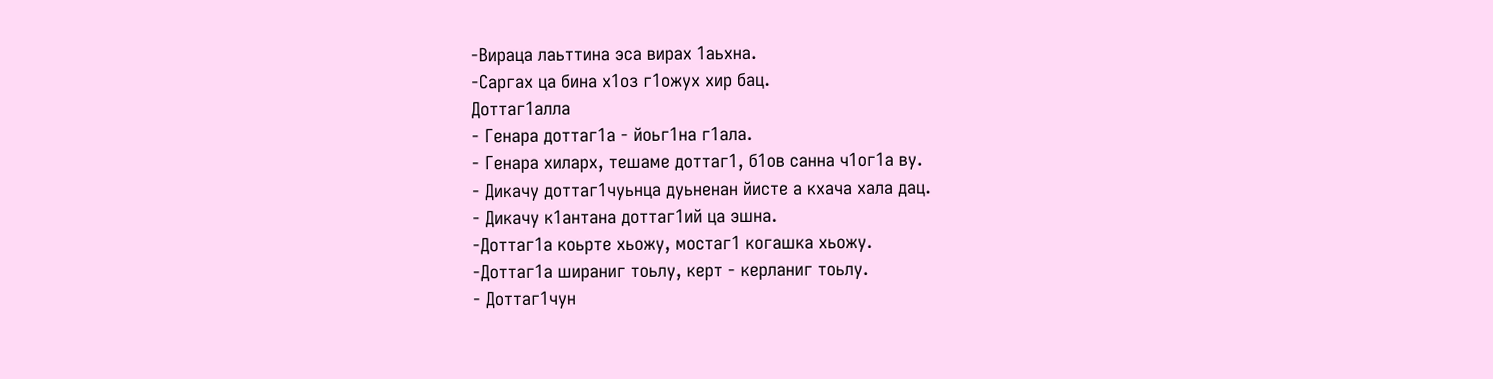-Вираца лаьттина эса вирах 1аьхна.
-Саргах ца бина х1оз г1ожух хир бац.
Доттаг1алла
- Генара доттаг1а - йоьг1на г1ала.
- Генара хиларх, тешаме доттаг1, б1ов санна ч1ог1а ву.
- Дикачу доттаг1чуьнца дуьненан йисте а кхача хала дац.
- Дикачу к1антана доттаг1ий ца эшна.
-Доттаг1а коьрте хьожу, мостаг1 когашка хьожу.
-Доттаг1а шираниг тоьлу, керт - керланиг тоьлу.
- Доттаг1чун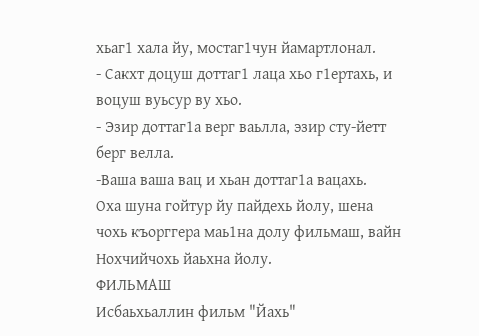хьаг1 хала йу, мостаг1чун йамартлонал.
- Сакхт доцуш доттаг1 лаца хьо г1ертахь, и воцуш вуьсур ву хьо.
- Эзир доттаг1а верг ваьлла, эзир сту-йетт берг велла.
-Ваша ваша вац и хьан доттаг1а вацахь.
Оха шуна гойтур йу пайдехь йолу, шена чохь къорггера маь1на долу фильмаш, вайн Нохчийчохь йаьхна йолу.
ФИЛЬМАШ
Исбаьхьаллин фильм "Йахь"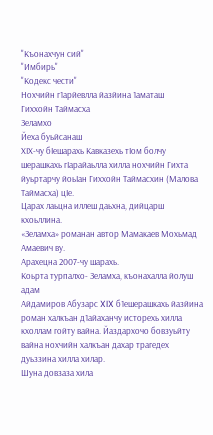"Къонахчун сий"
"Имбирь"
"Кодекс чести"
Нохчийн г1арйевлла йазйина 1аматаш
Гиххойн Таймасха
Зеламхо
Йеха буьйсанаш
ХӀХ-чу бӀешарахь Кавказехь тӀом болчу шерашкахь гӀарайаьлла хилла нохчийн Гихта йуьртарчу йоьӀан Гиххойн Таймасхин (Малова Таймасха) цӀе.
Царах лаьцна иллеш даьхна, дийцарш кхоьллина.
«Зеламха» романан автор Мамакаев Мохьмад Амаевич ву.
Арахецна 2007-чу шарахь.
Коьрта турпалхо- Зеламха, къонахалла йолуш адам
Айдамиров Абузарс XIX б1ешерашкахь йазйина роман халкъан д1айаханчу исторехь хилла кхоллам гойту вайна. Йаздархочо бовзуьйту вайна нохчийн халкъан дахар трагедех дуьззина хилла хилар.
Шуна довзаза хила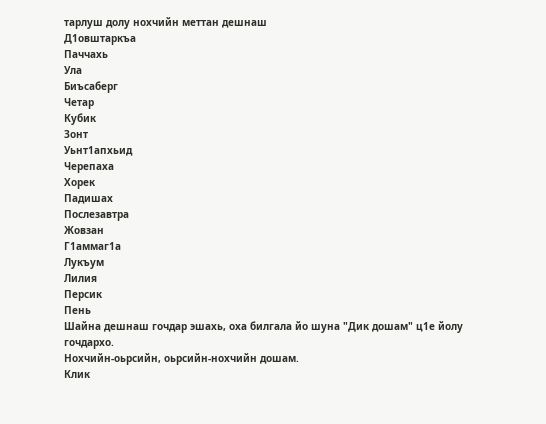тарлуш долу нохчийн меттан дешнаш
Д1овштаркъа
Паччахь
Ула
Биъсаберг
Четар
Кубик
Зонт
Уьнт1апхьид
Черепаха
Хорек
Падишах
Послезавтра
Жовзан
Г1аммаг1а
Лукъум
Лилия
Персик
Пень
Шайна дешнаш гочдар эшахь, оха билгала йо шуна "Дик дошам" ц1е йолу гочдархо.
Нохчийн-оьрсийн, оьрсийн-нохчийн дошам.
Клик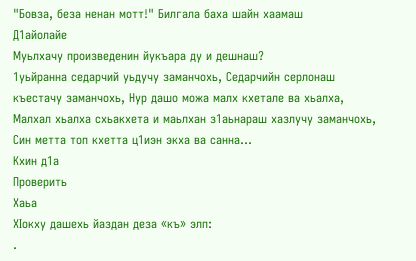"Бовза, беза ненан мотт!" Билгала баха шайн хаамаш
Д1айолайе
Муьлхачу произведенин йукъара ду и дешнаш?
1уьйранна седарчий уьдучу заманчохь, Седарчийн серлонаш къестачу заманчохь, Нур дашо можа малх кхетале ва хьалха, Малхал хьалха схьакхета и маьлхан з1аьнараш хазлучу заманчохь, Син метта топ кхетта ц1иэн экха ва санна...
Кхин д1а
Проверить
Хаьа
ХӀокху дашехь йаздан деза «къ» элп:
.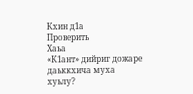Кхин д1а
Проверить
Хаьа
«К1ант» дийриг дожаре даьккхича муха хуьлу?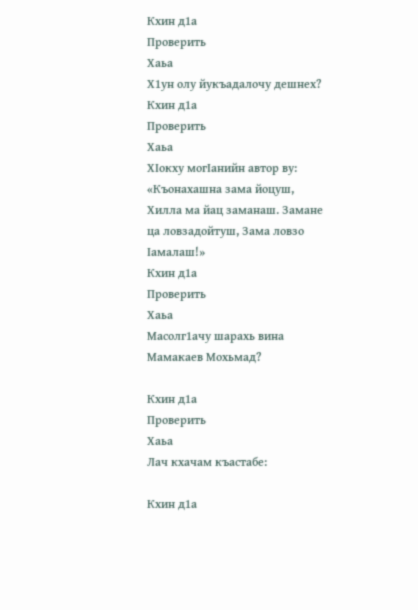Кхин д1а
Проверить
Хаьа
Х1ун олу йукъадалочу дешнех?
Кхин д1а
Проверить
Хаьа
ХӀокху могӀанийн автор ву:
«Къонахашна зама йоцуш, Хилла ма йац заманаш. Замане ца ловзадойтуш, Зама ловзо Ӏамалаш!»
Кхин д1а
Проверить
Хаьа
Масолг1ачу шарахь вина Мамакаев Мохьмад?

Кхин д1а
Проверить
Хаьа
Лач кхачам къастабе:

Кхин д1а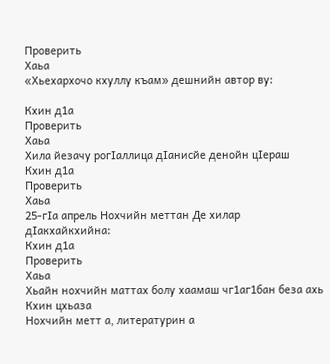Проверить
Хаьа
«Хьехархочо кхуллу къам» дешнийн автор ву:

Кхин д1а
Проверить
Хаьа
Хила йезачу рогӀаллица дӀанисйе денойн цӀераш
Кхин д1а
Проверить
Хаьа
25-гӀа апрель Нохчийн меттан Де хилар дӀакхайкхийна:
Кхин д1а
Проверить
Хаьа
Хьайн нохчийн маттах болу хаамаш чг1аг1бан беза ахь
Кхин цхьаза
Нохчийн метт а, литературин а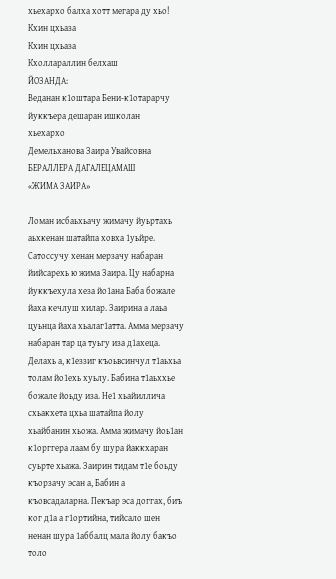хьехархо балха хотт мегара ду хьо!
Кхин цхьаза
Кхин цхьаза
Кхоллараллин белхаш
ЙОЗАНДА:
Веданан к1оштара Бени-к1отарарчу
йуккъера дешаран ишколан
хьехархо
Демельханова Заира Увайсовна
БЕРАЛЛЕРА ДАГАЛЕЦАМАШ
«ЖИМА ЗАИРА»

Ломан исбаьхьачу жимачу йуьртахь аьхкенан шатайпа ховха 1уьйре. Сатоссучу хенан мерзачу набаран йийсарехь ю жима Заира. Цу набарна йуккъехула хеза йо1ана Баба божале йаха кечлуш хилар. Заирина а лаьа цуьнца йаха хьалаг1атта. Амма мерзачу набаран тар ца туьгу иза д1ахеца. Делахь а, к1еззиг къоьвсинчул т1аьхьа толам йо1ехь хуьлу. Бабина т1аьххье божале йоьду иза. Не1 хьайиллича схьакхета цхьа шатайпа йолу хьайбанин хьожа. Амма жимачу йоь1ан к1орггера лаам бу шура йаккхаран суьрте хьажа. Заирин тидам т1е боьду къорзачу эсан а, Бабин а къовсадаларна. Пекъар эса доггах, биъ ког д1а а г1ортийна, тийсало шен ненан шура 1аббалц мала йолу бакъо толо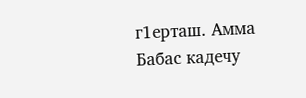г1ерташ. Амма Бабас кадечу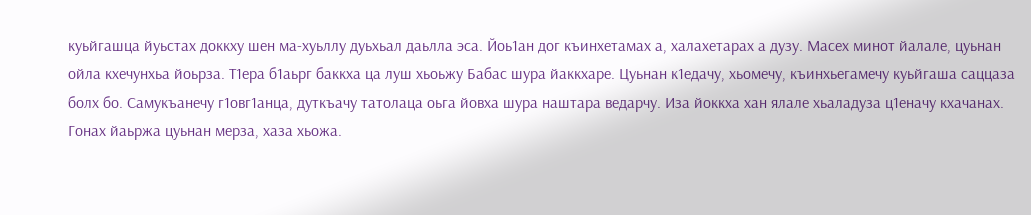куьйгашца йуьстах доккху шен ма-хуьллу дуьхьал даьлла эса. Йоь1ан дог къинхетамах а, халахетарах а дузу. Масех минот йалале, цуьнан ойла кхечунхьа йоьрза. Т1ера б1аьрг баккха ца луш хьоьжу Бабас шура йаккхаре. Цуьнан к1едачу, хьомечу, къинхьегамечу куьйгаша саццаза болх бо. Самукъанечу г1овг1анца, дуткъачу татолаца оьга йовха шура наштара ведарчу. Иза йоккха хан ялале хьаладуза ц1еначу кхачанах. Гонах йаьржа цуьнан мерза, хаза хьожа.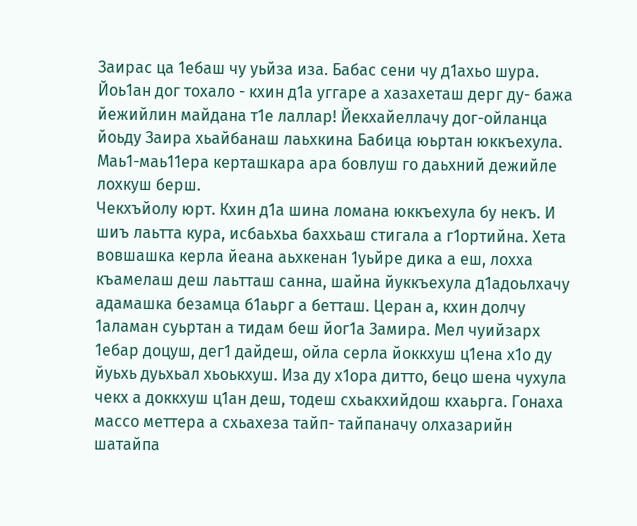Заирас ца 1ебаш чу уьйза иза. Бабас сени чу д1ахьо шура. Йоь1ан дог тохало - кхин д1а уггаре а хазахеташ дерг ду- бажа йежийлин майдана т1е лаллар! Йекхайеллачу дог-ойланца йоьду Заира хьайбанаш лаьхкина Бабица юьртан юккъехула. Маь1-маь11ера керташкара ара бовлуш го даьхний дежийле лохкуш берш.
Чекхъйолу юрт. Кхин д1а шина ломана юккъехула бу некъ. И шиъ лаьтта кура, исбаьхьа баххьаш стигала а г1ортийна. Хета вовшашка керла йеана аьхкенан 1уьйре дика а еш, лохха къамелаш деш лаьтташ санна, шайна йуккъехула д1адоьлхачу адамашка безамца б1аьрг а бетташ. Церан а, кхин долчу 1аламан суьртан а тидам беш йог1а Замира. Мел чуийзарх 1ебар доцуш, дег1 дайдеш, ойла серла йоккхуш ц1ена х1о ду йуьхь дуьхьал хьоькхуш. Иза ду х1ора дитто, бецо шена чухула чекх а доккхуш ц1ан деш, тодеш схьакхийдош кхаьрга. Гонаха массо меттера а схьахеза тайп- тайпаначу олхазарийн шатайпа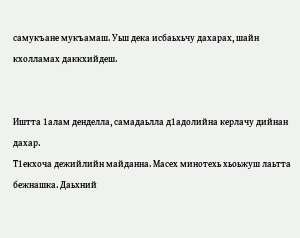самукъане мукъамаш. Уьш дека исбаьхьчу дахарах, шайн кхолламах даккхийдеш.


Иштта 1алам денделла, самадаьлла д1адолийна керлачу дийнан дахар.
Т1екхоча дежийлийн майданна. Масех минотехь хьоьжуш лаьтта бежнашка. Даьхний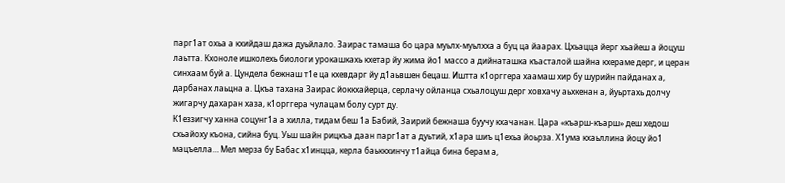парг1ат охьа а кхийдаш дажа дуьйлало. Заирас тамаша бо цара муьлх-муьлхха а буц ца йаарах. Цхьацца йерг хьайеш а йоцуш лаьтта. Кхоноле ишколехь биологи урокашкахь кхетар йу жима йо1 массо а дийнаташка къасталой шайна кхераме дерг, и церан синхаам буй а. Цундела бежнаш т1е ца кхевдарг йу д1аьвшен бецаш. Иштта к1орггера хаамаш хир бу шурийн пайданах а, дарбанах лаьцна а. Цкъа тахана Заирас йоккхайерца, серлачу ойланца схьалоцуш дерг ховхачу аьхкенан а, йуьртахь долчу жигарчу дахаран хаза, к1орггера чулацам болу сурт ду.
К1еззигчу ханна соцунг1а а хилла, тидам беш 1а Бабий, Заирий бежнаша буучу кхачанан. Цара «къарш-къарш» деш хедош схьайоху къона, сийна буц. Уьш шайн рицкъа даан парг1ат а дуьтий, х1ара шиъ ц1ехьа йоьрза. Х1ума кхаьллина йоцу йо1 мацъелла… Мел мерза бу Бабас х1инцца, керла баьккхинчу т1айца бина берам а,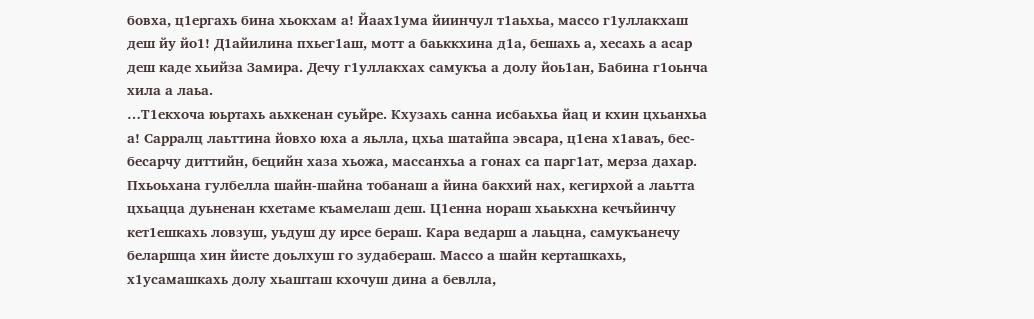бовха, ц1ергахь бина хьокхам а! Йаах1ума йиинчул т1аьхьа, массо г1уллакхаш деш йу йо1! Д1айилина пхьег1аш, мотт а баьккхина д1а, бешахь а, хесахь а асар деш каде хьийза Замира. Дечу г1уллакхах самукъа а долу йоь1ан, Бабина г1оьнча хила а лаьа.
…Т1екхоча юьртахь аьхкенан суьйре. Кхузахь санна исбаьхьа йац и кхин цхьанхьа а! Сарралц лаьттина йовхо юха а яьлла, цхьа шатайпа эвсара, ц1ена х1аваъ, бес-бесарчу диттийн, бецийн хаза хьожа, массанхьа а гонах са парг1ат, мерза дахар. Пхьоьхана гулбелла шайн-шайна тобанаш а йина бакхий нах, кегирхой а лаьтта цхьацца дуьненан кхетаме къамелаш деш. Ц1енна нораш хьаькхна кечъйинчу кет1ешкахь ловзуш, уьдуш ду ирсе бераш. Кара ведарш а лаьцна, самукъанечу беларшца хин йисте доьлхуш го зудабераш. Массо а шайн керташкахь, х1усамашкахь долу хьашташ кхочуш дина а бевлла,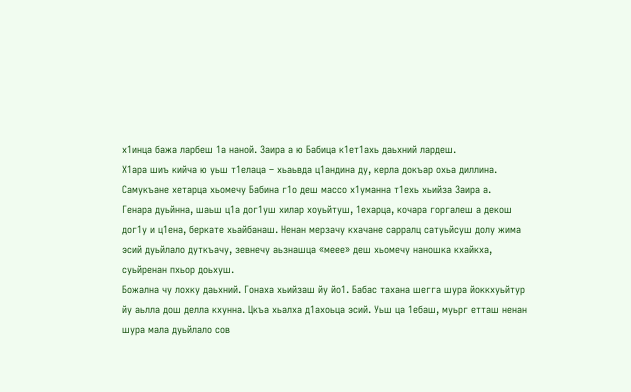х1инца бажа ларбеш 1а наной. Заира а ю Бабица к1ет1ахь даьхний лардеш.
Х1ара шиъ кийча ю уьш т1елаца – хьаьвда ц1андина ду, керла докъар охьа диллина. Самукъане хетарца хьомечу Бабина г1о деш массо х1уманна т1ехь хьийза Заира а.
Генара дуьйнна, шаьш ц1а дог1уш хилар хоуьйтуш, 1ехарца, кочара горгалеш а декош дог1у и ц1ена, беркате хьайбанаш. Ненан мерзачу кхачане сарралц сатуьйсуш долу жима эсий дуьйлало дуткъачу, зевнечу аьзнашца «меее» деш хьомечу наношка кхайкха, суьйренан пхьор доьхуш.
Божална чу лохку даьхний. Гонаха хьийзаш йу йо1. Бабас тахана шегга шура йоккхуьйтур йу аьлла дош делла кхунна. Цкъа хьалха д1ахоьца эсий. Уьш ца 1ебаш, муьрг етташ ненан шура мала дуьйлало сов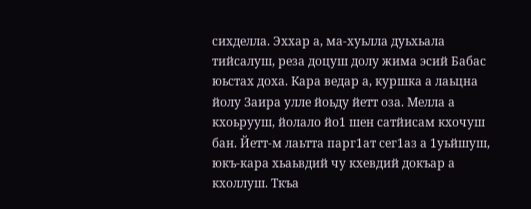сихделла. Эххар а, ма-хуьлла дуьхьала тийсалуш, реза доцуш долу жима эсий Бабас юьстах доха. Кара ведар а, куршка а лаьцна йолу Заира улле йоьду йетт оза. Мелла а кхоьрууш, йолало йо1 шен сатйисам кхочуш бан. Йетт-м лаьтта парг1ат сег1аз а 1уьйшуш, юкъ-кара хьаьвдий чу кхевдий докъар а кхоллуш. Ткъа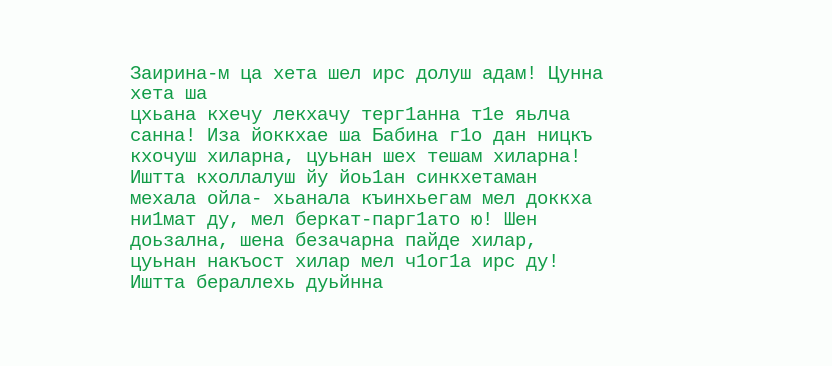Заирина-м ца хета шел ирс долуш адам! Цунна хета ша
цхьана кхечу лекхачу терг1анна т1е яьлча санна! Иза йоккхае ша Бабина г1о дан ницкъ кхочуш хиларна, цуьнан шех тешам хиларна! Иштта кхоллалуш йу йоь1ан синкхетаман мехала ойла- хьанала къинхьегам мел доккха ни1мат ду, мел беркат-парг1ато ю! Шен доьзална, шена безачарна пайде хилар, цуьнан накъост хилар мел ч1ог1а ирс ду! Иштта бераллехь дуьйнна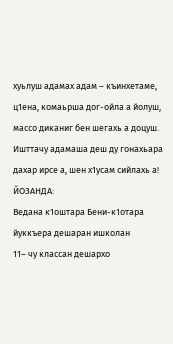хуьлуш адамах адам – къинхетаме, ц1ена, комаьрша дог-ойла а йолуш, массо диканиг бен шегахь а доцуш. Ишттачу адамаша деш ду гонахьара дахар ирсе а, шен х1усам сийлахь а!
ЙОЗАНДА:
Ведана к1оштара Бени-к1отара йуккъера дешаран ишколан
11– чу классан дешархо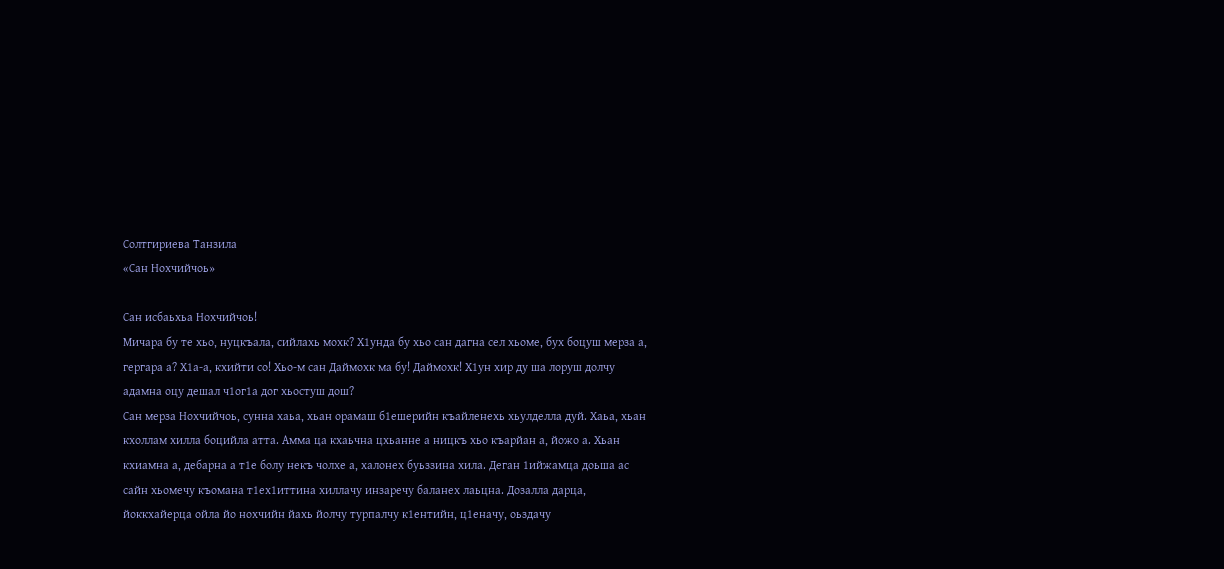Солтгириева Танзила
«Сан Нохчийчоь»

Сан исбаьхьа Нохчийчоь!
Мичара бу те хьо, нуцкъала, сийлахь мохк? Х1унда бу хьо сан дагна сел хьоме, бух боцуш мерза а, гергара а? Х1а-а, кхийти со! Хьо-м сан Даймохк ма бу! Даймохк! Х1ун хир ду ша лоруш долчу адамна оцу дешал ч1ог1а дог хьостуш дош?
Сан мерза Нохчийчоь, сунна хаьа, хьан орамаш б1ешерийн къайленехь хьулделла дуй. Хаьа, хьан кхоллам хилла боцийла атта. Амма ца кхаьчна цхьанне а ницкъ хьо къарйан а, йожо а. Хьан кхиамна а, дебарна а т1е болу некъ чолхе а, халонех буьззина хила. Деган 1ийжамца доьша ас сайн хьомечу къомана т1ех1иттина хиллачу инзаречу баланех лаьцна. Дозалла дарца, йоккхайерца ойла йо нохчийн йахь йолчу турпалчу к1ентийн, ц1еначу, оьздачу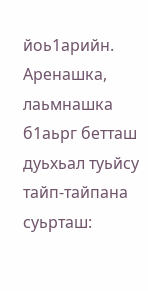йоь1арийн. Аренашка, лаьмнашка б1аьрг бетташ дуьхьал туьйсу тайп-тайпана суьрташ: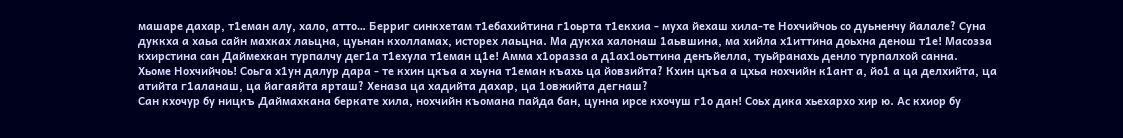машаре дахар, т1еман алу, хало, атто… Берриг синкхетам т1ебахийтина г1оьрта т1екхиа - муха йехаш хила-те Нохчийчоь со дуьненчу йалале? Суна дуккха а хаьа сайн махках лаьцна, цуьнан кхолламах, исторех лаьцна. Ма дукха халонаш 1аьвшина, ма хийла х1иттина доьхна денош т1е! Масозза кхирстина сан Даймехкан турпалчу дег1а т1ехула т1еман ц1е! Амма х1оразза а д1ах1оьттина денъйелла, туьйранахь денло турпалхой санна.
Хьоме Нохчийчоь! Соьга х1ун далур дара - те кхин цкъа а хьуна т1еман къахь ца йовзийта? Кхин цкъа а цхьа нохчийн к1ант а, йо1 а ца делхийта, ца атийта г1аланаш, ца йагаяйта ярташ? Хеназа ца хадийта дахар, ца 1овжийта дегнаш?
Сан кхочур бу ницкъ Даймахкана беркате хила, нохчийн къомана пайда бан, цунна ирсе кхочуш г1о дан! Соьх дика хьехархо хир ю. Ас кхиор бу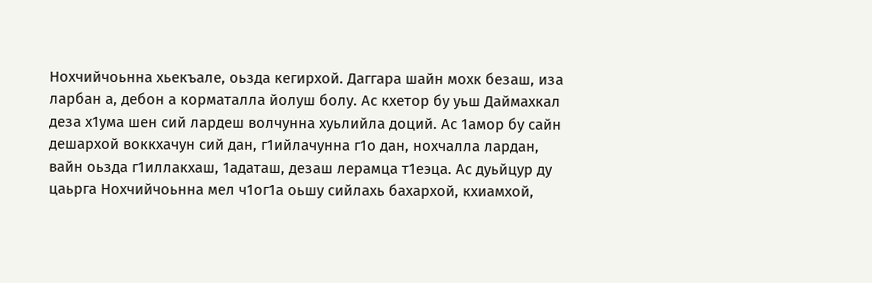Нохчийчоьнна хьекъале, оьзда кегирхой. Даггара шайн мохк безаш, иза ларбан а, дебон а корматалла йолуш болу. Ас кхетор бу уьш Даймахкал деза х1ума шен сий лардеш волчунна хуьлийла доций. Ас 1амор бу сайн дешархой воккхачун сий дан, г1ийлачунна г1о дан, нохчалла лардан, вайн оьзда г1иллакхаш, 1адаташ, дезаш лерамца т1еэца. Ас дуьйцур ду цаьрга Нохчийчоьнна мел ч1ог1а оьшу сийлахь бахархой, кхиамхой,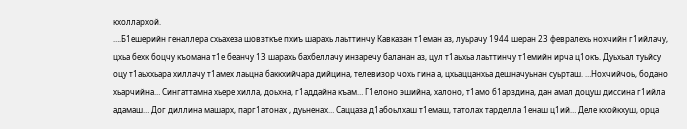кхоллархой.
….Б1ешерийн геналлера схьахеза шовзткъе пхиъ шарахь лаьттинчу Кавказан т1еман аз, луьрачу 1944 шеран 23 февралехь нохчийн г1ийлачу, цхьа бехк боцчу къомана т1е беанчу 13 шарахь бахбеллачу инзаречу баланан аз, цул т1аьхьа лаьттинчу т1емийн ирча ц1окъ. Дуьхьал туьйсу оцу т1аьххьара хиллачу т1амех лаьцна баккхийчара дийцина, телевизор чохь гина а, цхьаццанхьа дешначуьнан суьрташ. …Нохчийчоь, бодано хьарчийна… Сингаттамна хьере хилла, доьхна, г1аддайна къам… Г1елоно эшийна, халоно, т1амо б1арздина, дан амал доцуш диссина г1ийла адамаш… Дог диллина машарх, парг1атонах , дуьненах… Саццаза д1абоьлхаш т1емаш, татолах тарделла 1енаш ц1ий… Деле кхойкхуш, орца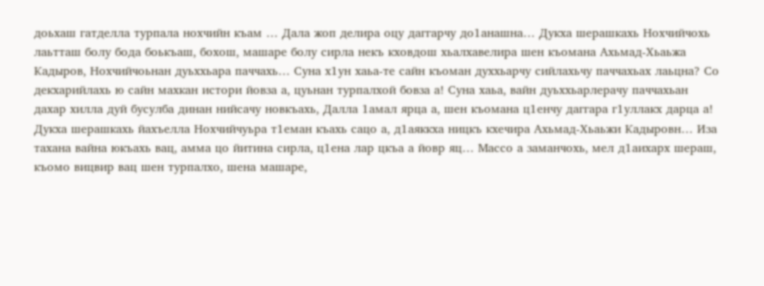доьхаш гатделла турпала нохчийн къам … Дала жоп делира оцу даггарчу до1анашна… Дукха шерашкахь Нохчийчохь лаьтташ болу бода боькъаш, бохош, машаре болу сирла некъ кховдош хьалхавелира шен къомана Ахьмад-Хьаьжа Кадыров, Нохчийчоьнан дуьххьара паччахь… Суна х1ун хаьа-те сайн къоман духхьарчу сийлахьчу паччахьах лаьцна? Со декхарийлахь ю сайн махкан истори йовза а, цуьнан турпалхой бовза а! Суна хаьа, вайн дуьххьарлерачу паччахьан дахар хилла дуй бусулба динан нийсачу новкъахь, Далла 1амал ярца а, шен къомана ц1енчу даггара г1уллакх дарца а! Дукха шерашкахь йахъелла Нохчийчуьра т1еман къахь сацо а, д1аяккха ницкъ кхечира Ахьмад-Хьаьжи Кадыровн… Иза тахана вайна юкъахь вац, амма цо йитина сирла, ц1ена лар цкъа а йовр яц… Массо а заманчохь, мел д1аихарх шераш, къомо вицвир вац шен турпалхо, шена машаре,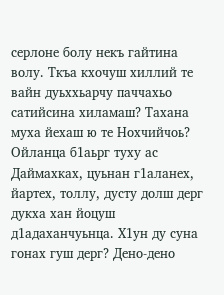серлоне болу некъ гайтина волу. Ткъа кхочуш хиллий те вайн дуьххьарчу паччахьо сатийсина хиламаш? Тахана муха йехаш ю те Нохчийчоь? Ойланца б1аьрг туху ас Даймахках, цуьнан г1аланех, йартех, толлу, дусту долш дерг дукха хан йоцуш д1адаханчуьнца. Х1ун ду суна гонах гуш дерг? Дено-дено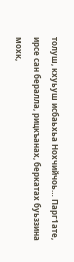толуш, кхуьуш исбаьхьа Нохчийчоь… Парг1ате, ирсе сан бералла, рицкъанах, беркатах буьззина мохк,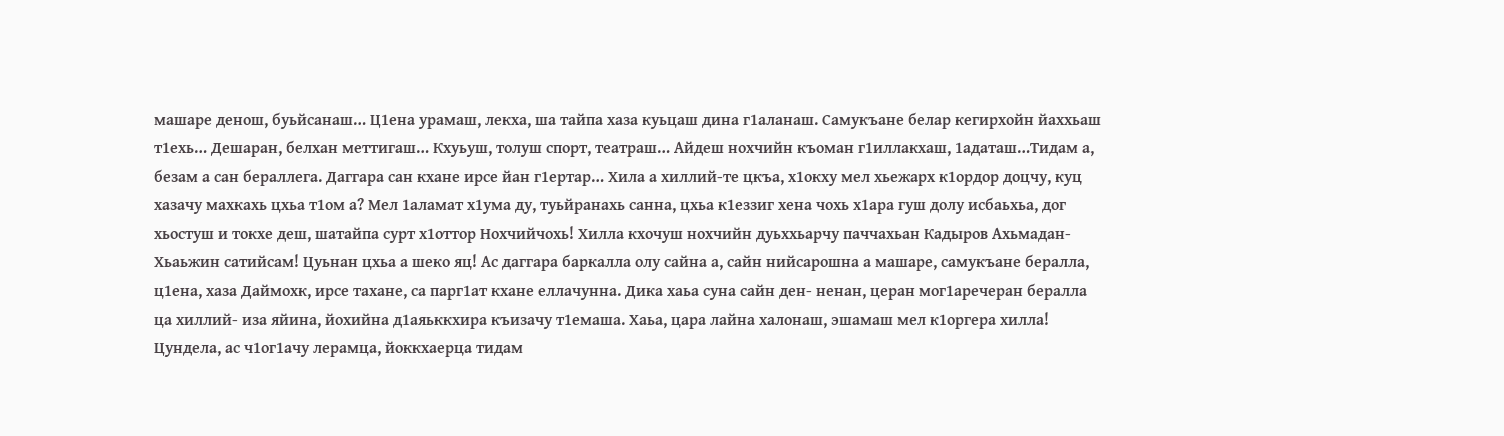машаре денош, буьйсанаш… Ц1ена урамаш, лекха, ша тайпа хаза куьцаш дина г1аланаш. Самукъане белар кегирхойн йаххьаш т1ехь… Дешаран, белхан меттигаш… Кхуьуш, толуш спорт, театраш… Айдеш нохчийн къоман г1иллакхаш, 1адаташ…Тидам а, безам а сан бераллега. Даггара сан кхане ирсе йан г1ертар… Хила а хиллий-те цкъа, х1окху мел хьежарх к1ордор доцчу, куц хазачу махкахь цхьа т1ом а? Мел 1аламат х1ума ду, туьйранахь санна, цхьа к1еззиг хена чохь х1ара гуш долу исбаьхьа, дог хьостуш и токхе деш, шатайпа сурт х1оттор Нохчийчохь! Хилла кхочуш нохчийн дуьххьарчу паччахьан Кадыров Ахьмадан-Хьаьжин сатийсам! Цуьнан цхьа а шеко яц! Ас даггара баркалла олу сайна а, сайн нийсарошна а машаре, самукъане бералла, ц1ена, хаза Даймохк, ирсе тахане, са парг1ат кхане еллачунна. Дика хаьа суна сайн ден- ненан, церан мог1аречеран бералла ца хиллий- иза яйина, йохийна д1аяьккхира къизачу т1емаша. Хаьа, цара лайна халонаш, эшамаш мел к1оргера хилла! Цундела, ас ч1ог1ачу лерамца, йоккхаерца тидам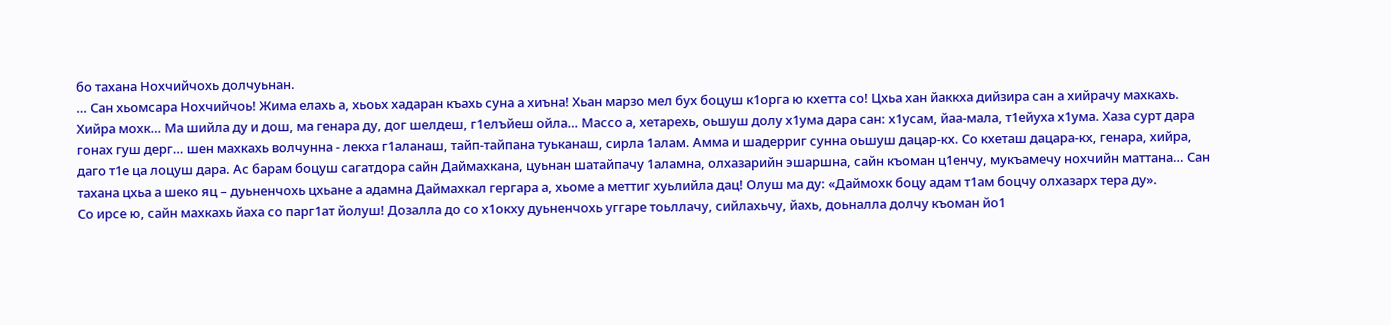бо тахана Нохчийчохь долчуьнан.
… Сан хьомсара Нохчийчоь! Жима елахь а, хьоьх хадаран къахь суна а хиъна! Хьан марзо мел бух боцуш к1орга ю кхетта со! Цхьа хан йаккха дийзира сан а хийрачу махкахь. Хийра мохк… Ма шийла ду и дош, ма генара ду, дог шелдеш, г1елъйеш ойла… Массо а, хетарехь, оьшуш долу х1ума дара сан: х1усам, йаа-мала, т1ейуха х1ума. Хаза сурт дара гонах гуш дерг… шен махкахь волчунна - лекха г1аланаш, тайп-тайпана туьканаш, сирла 1алам. Амма и шадерриг сунна оьшуш дацар-кх. Со кхеташ дацара-кх, генара, хийра, даго т1е ца лоцуш дара. Ас барам боцуш сагатдора сайн Даймахкана, цуьнан шатайпачу 1аламна, олхазарийн эшаршна, сайн къоман ц1енчу, мукъамечу нохчийн маттана… Сан тахана цхьа а шеко яц – дуьненчохь цхьане а адамна Даймахкал гергара а, хьоме а меттиг хуьлийла дац! Олуш ма ду: «Даймохк боцу адам т1ам боцчу олхазарх тера ду».
Со ирсе ю, сайн махкахь йаха со парг1ат йолуш! Дозалла до со х1окху дуьненчохь уггаре тоьллачу, сийлахьчу, йахь, доьналла долчу къоман йо1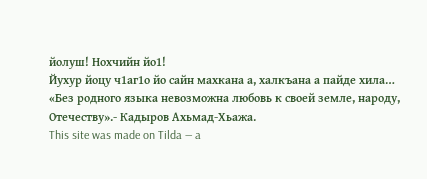йолуш! Нохчийн йо1!
Йухур йоцу ч1аг1о йо сайн махкана а, халкъана а пайде хила…
«Без родного языка невозможна любовь к своей земле, народу, Отечеству».- Кадыров Ахьмад-Хьажа.
This site was made on Tilda — a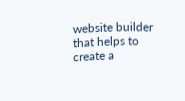website builder that helps to create a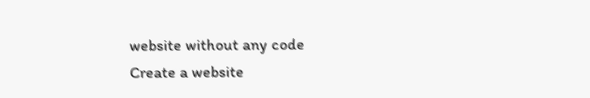website without any code
Create a website